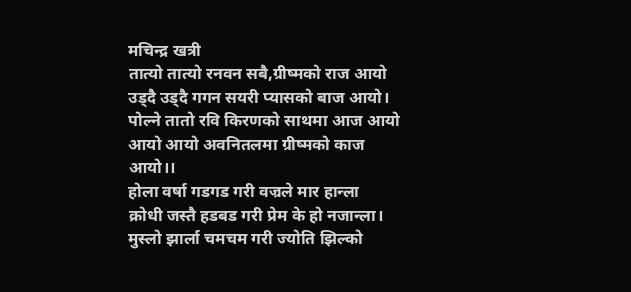मचिन्द्र खत्री
तात्यो तात्यो रनवन सबै,ग्रीष्मको राज आयो
उड्दै उड्दै गगन सयरी प्यासको बाज आयो।
पोल्ने तातो रवि किरणको साथमा आज आयो
आयो आयो अवनितलमा ग्रीष्मको काज आयो।।
होला वर्षा गडगड गरी वज्रले मार हान्ला
क्रोधी जस्तै हडबड गरी प्रेम के हो नजान्ला।
मुस्लो झार्ला चमचम गरी ज्योति झिल्को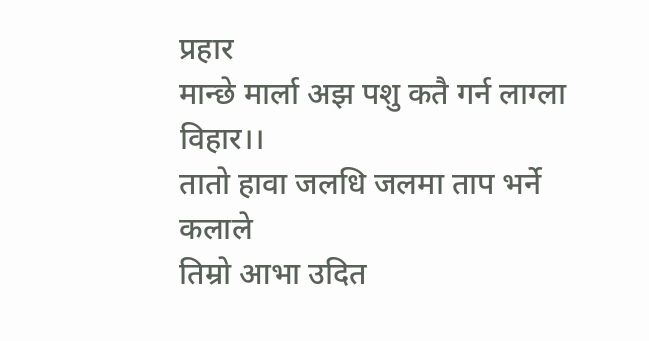प्रहार
मान्छे मार्ला अझ पशु कतै गर्न लाग्ला विहार।।
तातो हावा जलधि जलमा ताप भर्ने कलाले
तिम्रो आभा उदित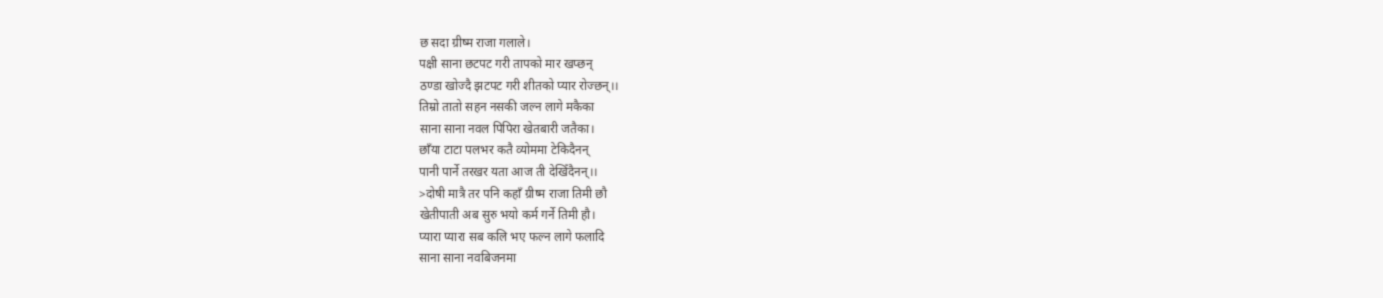छ सदा ग्रीष्म राजा गलाले।
पक्षी साना छटपट गरी तापको मार खप्छन्
ठण्डा खोज्दै झटपट गरी शीतको प्यार रोज्छन्।।
तिम्रो तातो सहन नसकी जल्न लागे मकैका
साना साना नवल पिपिरा खेतबारी जतैका।
छाँया टाटा पलभर कतै व्योममा टेकिदैनन्
पानी पार्ने तरखर यता आज ती देखिँदैनन्।।
>दोषी मात्रै तर पनि कहाँ ग्रीष्म राजा तिमी छौ
खेतीपाती अब सुरु भयो कर्म गर्ने तिमी हौ।
प्यारा प्यारा सब कलि भए फल्न लागे फलादि
साना साना नवबिजनमा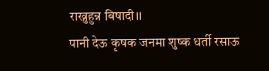राख्नुहुन्न बिषादी।।
पानी देऊ कृषक जनमा शुष्क धर्ती रसाऊ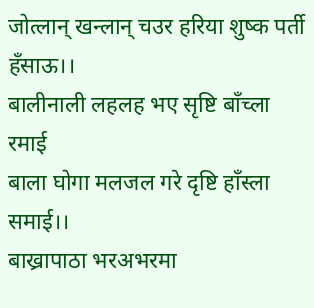जोत्लान् खन्लान् चउर हरिया शुष्क पर्ती हँसाऊ।।
बालीनाली लहलह भए सृष्टि बाँच्ला रमाई
बाला घोगा मलजल गरे दृष्टि हाँस्ला समाई।।
बाख्रापाठा भरअभरमा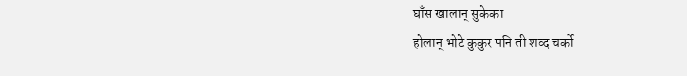घाँस खालान् सुकेका
होलान् भोटे कुकुर पनि ती शव्द चर्को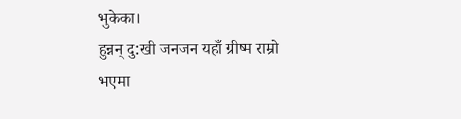भुकेका।
हुन्नन् दु:खी जनजन यहाँ ग्रीष्म राम्रो भएमा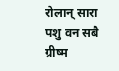रोलान् सारा पशु वन सबै ग्रीष्म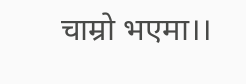चाम्रो भएमा।।